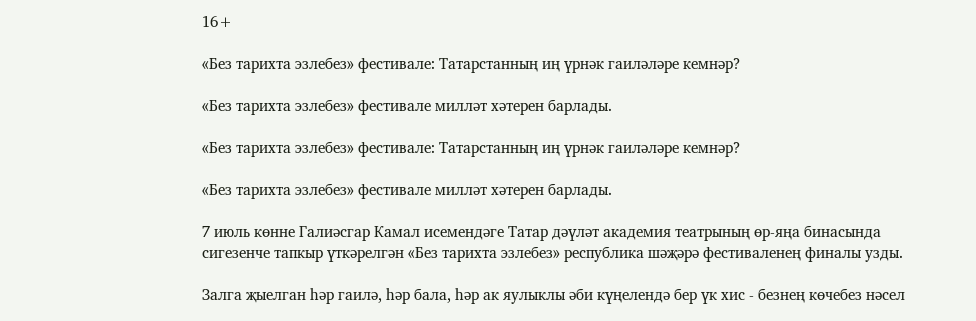16+

«Без тарихта эзлебез» фестивале: Татарстанның иң үрнәк гаиләләре кемнәр?

«Без тарихта эзлебез» фестивале милләт хәтерен барлады.

«Без тарихта эзлебез» фестивале: Татарстанның иң үрнәк гаиләләре кемнәр?

«Без тарихта эзлебез» фестивале милләт хәтерен барлады.

7 июль көнне Галиәсгар Камал исемендәге Татар дәүләт академия театрының өр-яңа бинасында сигезенче тапкыр үткәрелгән «Без тарихта эзлебез» республика шәҗәрә фестиваленең финалы узды.

Залга җыелган һәр гаилә, һәр бала, һәр ак яулыклы әби күңелендә бер үк хис - безнең көчебез нәсел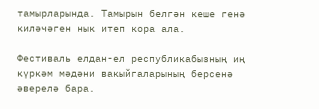тамырларында. Тамырын белгән кеше генә киләчәген нык итеп кора ала.

Фестиваль елдан-ел республикабызның иң күркәм мәдәни вакыйгаларының берсенә әверелә бара.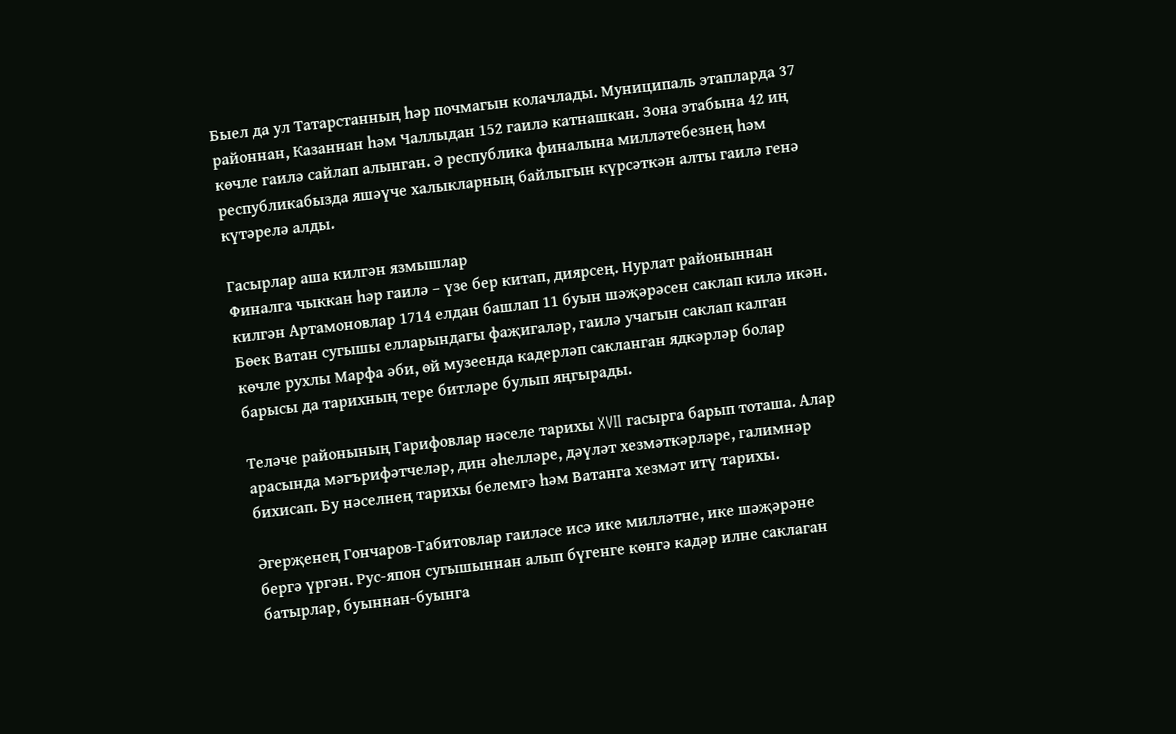Быел да ул Татарстанның һәр почмагын колачлады. Муниципаль этапларда 37 районнан, Казаннан һәм Чаллыдан 152 гаилә катнашкан. Зона этабына 42 иң көчле гаилә сайлап алынган. Ә республика финалына милләтебезнең һәм республикабызда яшәүче халыкларның байлыгын күрсәткән алты гаилә генә күтәрелә алды.

Гасырлар аша килгән язмышлар
Финалга чыккан һәр гаилә – үзе бер китап, диярсең. Нурлат районыннан килгән Артамоновлар 1714 елдан башлап 11 буын шәҗәрәсен саклап килә икән. Бөек Ватан сугышы елларындагы фаҗигаләр, гаилә учагын саклап калган көчле рухлы Марфа әби, өй музеенда кадерләп сакланган ядкәрләр болар барысы да тарихның тере битләре булып яңгырады.

Теләче районының Гарифовлар нәселе тарихы XVII гасырга барып тоташа. Алар арасында мәгърифәтчеләр, дин әһелләре, дәүләт хезмәткәрләре, галимнәр бихисап. Бу нәселнең тарихы белемгә һәм Ватанга хезмәт итү тарихы.

Әгерҗенең Гончаров-Габитовлар гаиләсе исә ике милләтне, ике шәҗәрәне бергә үргән. Рус-япон сугышыннан алып бүгенге көнгә кадәр илне саклаган батырлар, буыннан-буынга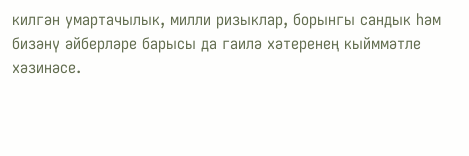килгән умартачылык, милли ризыклар, борынгы сандык һәм бизәнү әйберләре барысы да гаилә хәтеренең кыйммәтле хәзинәсе.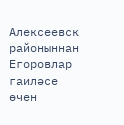Алексеевск районыннан Егоровлар гаиләсе өчен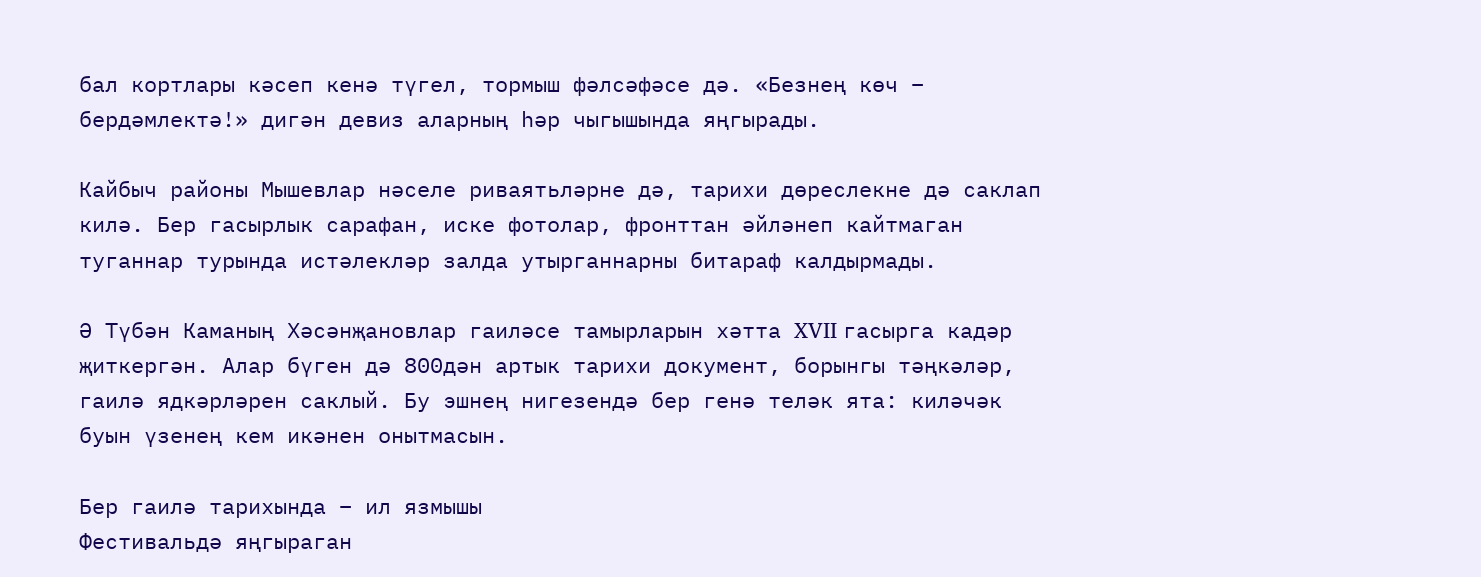бал кортлары кәсеп кенә түгел, тормыш фәлсәфәсе дә. «Безнең көч – бердәмлектә!» дигән девиз аларның һәр чыгышында яңгырады.

Кайбыч районы Мышевлар нәселе риваятьләрне дә, тарихи дөреслекне дә саклап килә. Бер гасырлык сарафан, иске фотолар, фронттан әйләнеп кайтмаган туганнар турында истәлекләр залда утырганнарны битараф калдырмады.

Ә Түбән Каманың Хәсәнҗановлар гаиләсе тамырларын хәтта XVII гасырга кадәр җиткергән. Алар бүген дә 800дән артык тарихи документ, борынгы тәңкәләр, гаилә ядкәрләрен саклый. Бу эшнең нигезендә бер генә теләк ята: киләчәк буын үзенең кем икәнен онытмасын.

Бер гаилә тарихында – ил язмышы
Фестивальдә яңгыраган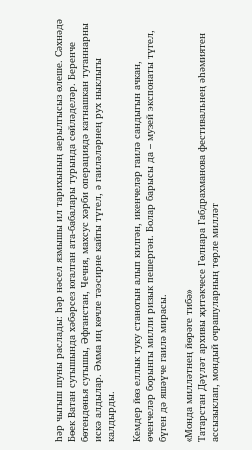һәр чыгыш шуны раслады: һәр нәсел язмышы ил тарихының аерылгысыз өлеше. Сәхнәдә Бөек Ватан сугышында хәбәрсез югалган ата-бабалары турында сөйләделәр. Беренче бөтендөнья сугышы, Әфганстан, Чечня, махсус хәрби операциядә катнашкан туганнарны искә алдылар. Әмма иң көчле тәэсирне кайгы түгел, ә гаиләләрнең рух ныклыгы калдырды.

Кемдер йөз еллык туку станогын алып килгән, икенчеләр гаилә сандыгын ачкан, өченчеләр борынгы милли ризык пешергән. Болар барысы да – музей экспонаты түгел, бүген дә яшәүче гаилә мирасы.

«Монда милләтнең йөрәге тибә»
Татарстан Дәүләт архивы җитәкчесе Гөлнара Габдрахманова фестивальнең әһәмиятен ассызыклап, мондый очрашуларның төрле милләт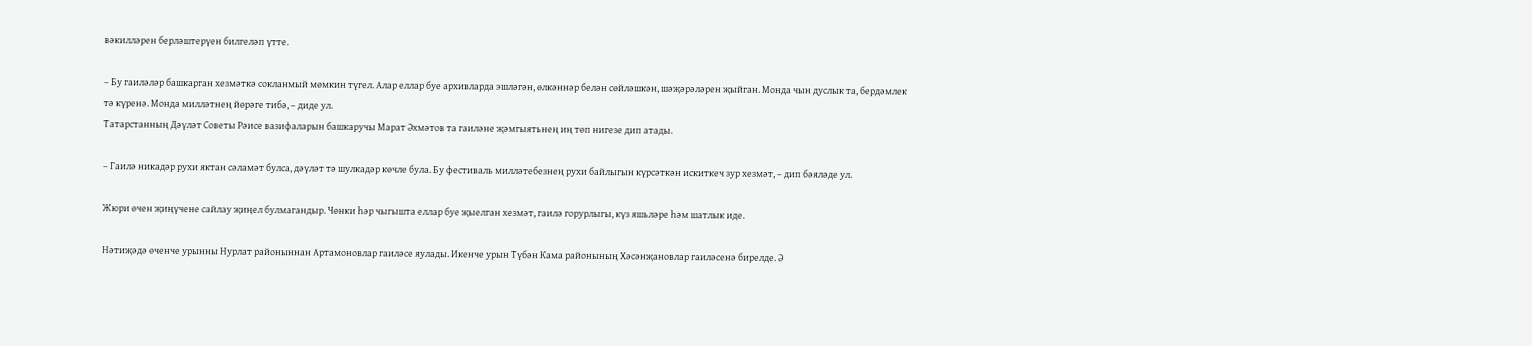вәкилләрен берләштерүен билгеләп үтте.

– Бу гаиләләр башкарган хезмәткә сокланмый мөмкин түгел. Алар еллар буе архивларда эшләгән, өлкәннәр белән сөйләшкән, шәҗәрәләрен җыйган. Монда чын дуслык та, бердәмлек тә күренә. Монда милләтнең йөрәге тибә, – диде ул.
Татарстанның Дәүләт Советы Рәисе вазифаларын башкаручы Марат Әхмәтов та гаиләне җәмгыятьнең иң төп нигезе дип атады.

– Гаилә никадәр рухи яктан сәламәт булса, дәүләт тә шулкадәр көчле була. Бу фестиваль милләтебезнең рухи байлыгын күрсәткән искиткеч зур хезмәт, – дип бәяләде ул.

Жюри өчен җиңүчене сайлау җиңел булмагандыр. Чөнки һәр чыгышта еллар буе җыелган хезмәт, гаилә горурлыгы, күз яшьләре һәм шатлык иде.

Нәтиҗәдә өченче урынны Нурлат районыннан Артамоновлар гаиләсе яулады. Икенче урын Түбән Кама районының Хәсәнҗановлар гаиләсенә бирелде. Ә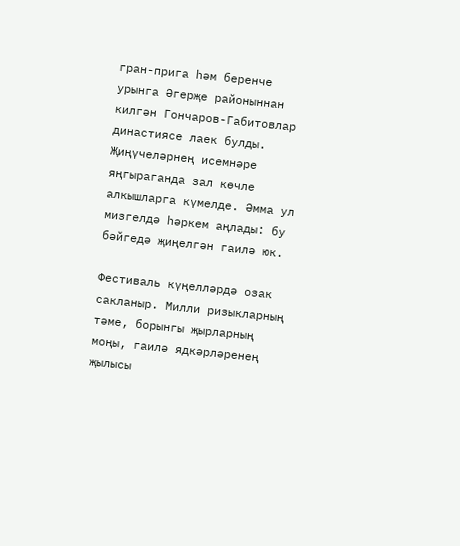гран-прига һәм беренче урынга Әгерҗе районыннан килгән Гончаров-Габитовлар династиясе лаек булды. Җиңүчеләрнең исемнәре яңгыраганда зал көчле алкышларга күмелде. Әмма ул мизгелдә һәркем аңлады: бу бәйгедә җиңелгән гаилә юк.

Фестиваль күңелләрдә озак сакланыр. Милли ризыкларның тәме, борынгы җырларның моңы, гаилә ядкәрләренең җылысы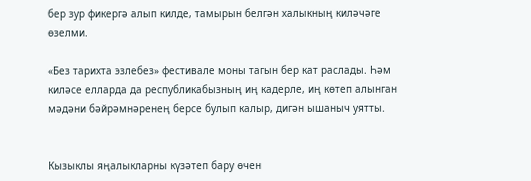бер зур фикергә алып килде, тамырын белгән халыкның киләчәге өзелми.

«Без тарихта эзлебез» фестивале моны тагын бер кат раслады. Һәм киләсе елларда да республикабызның иң кадерле, иң көтеп алынган мәдәни бәйрәмнәренең берсе булып калыр, дигән ышаныч уятты.


Кызыклы яңалыкларны күзәтеп бару өчен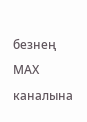безнең МАХ каналына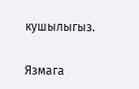кушылыгыз.

Язмага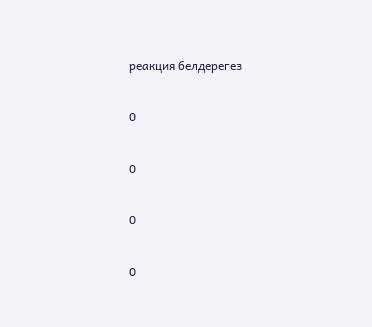реакция белдерегез

0

0

0

0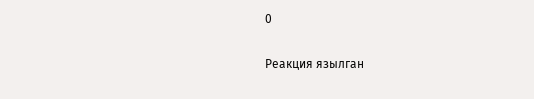0

Реакция язылган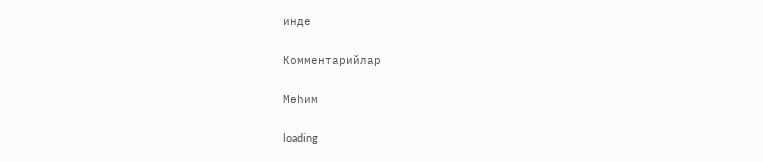инде

Комментарийлар

Мөһим

loading